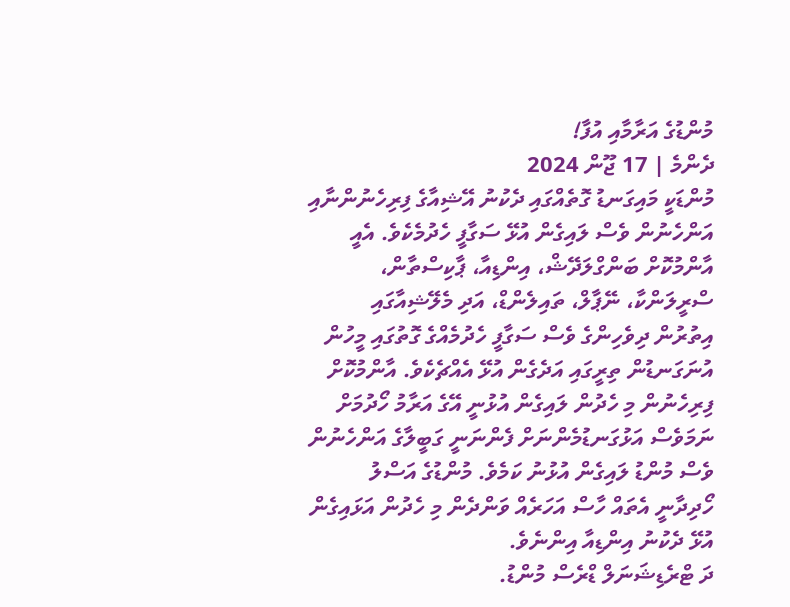މުންޑުގެ އަރާމާއި އުފާ!
ދެންމެ | 17 ޖޫން 2024
މުންޑަކީ މައިގަނޑު ގޮތެއްގައި ދެކުނު އޭޝިއާގެ ފިރިހެނުންނާއި އަންހެނުން ވެސް ލައިގެން އުޅޭ ސަގާފީ ހެދުމެކެވެ. އެއީ އާންމުކޮށް ބަންގްލަދޭޝް، އިންޑިއާ، ޕާކިސްތާން، ސްރީލަންކާ، ނޭޕާލް، ތައިލެންޑް، އަދި މެލޭޝިއާގައި އިތުރުން ދިވެހިންގެ ވެސް ސަގާފީ ހެދުމެއްގެ ގޮތުގައި މީހުން އުނަގަނޑުން ތިރީގައި އަދެގެން އުޅޭ އެއްޗެކެވެ. އާންމުކޮށް ފިރިހެނުން މި ހެދުން ލައިގެން އުޅުނީ އޭގެ އަރާމު ހޯދުމަށް ނަމަވެސް އަޅުގަނޑުމެންނަށް ފެންނަނީ ގަބީލާގެ އަންހެނުން ވެސް މުންޑު ލައިގެން އުޅުނު ކަމެވެ. މުންޑުގެ އަސްލު ހޯދިދާނީ އެތައް ހާސް އަހަރެއް ވަންދެން މި ހެދުން އަޅައިގެން އުޅޭ ދެކުނު އިންޑިއާ އިންނެވެ.
ދަ ޓްރެޑިޝަނަލް ޑްރެސް މުންޑު.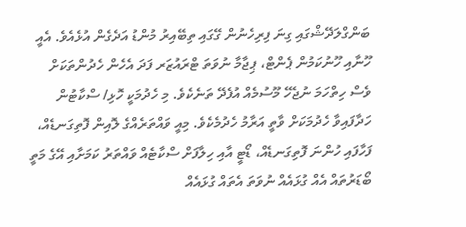ބަންގްލަދޭޝްގައި ގިނަ ފިރިހެނުން ގޭގައި ތިބޭއިރު މުންޑު އަދެގެން އުޅެއެވެ. އެއީ ހޫނާއި ހޫނުކަމުން ޕެންޓް، ޕިޖާމާ ނުވަތަ ޓްރައުޒަރ ފަދަ އެހެން ހެދުންތަކަށް ވެސް ހިތްހަމަ ނުޖެހޭ މޫސުމެއް އުފެދޭ ތަނެކެވެ. މި ހެދުމަކީ ހޮޅި/ ސްކާޓުން ހަދާފައިވާ ހެދުމަކަށް ވާތީ އަރާމު ހެދުމެކެވެ. މިއީ ވައްތަރެއްގެ ލޮއިން ފޮތިގަނޑެއް، ފަހާފައި ހުންނަ ފޮތިގަނޑެއް، ޑޯޓީ އާއި ހިލާފަށް ސްކާޓެއް ވައްތަރު ކަމަށާއި އޭގެ މަތީ ބޯޑަރުތައް އެއް ގުޅައެއް ނުވަތަ އެތައް ގުޅައެއް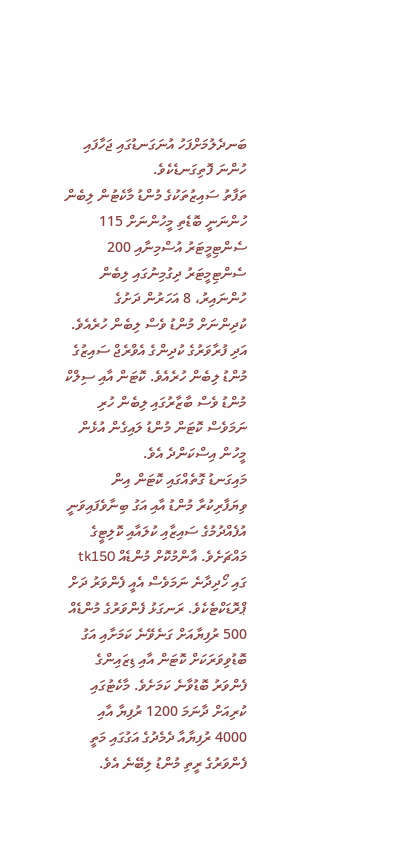ބަނދެލުމަށްފަހު އުނަގަނޑުގައި ޖަހާފައި ހުންނަ ފޮތިގަނޑެކެވެ.
ތަފާތު ސައިޒުތަކުގެ މުންޑު މާކެޓުން ލިބެން ހުންނަނީ ބޮޑެތި މީހުންނަށް 115 ސެންޓިމީޓަރު އުސްމިނާއި 200 ސެންޓިމީޓަރު ދިގުމިނުގައި ލިބެން ހުންނައިރު، 8 އަހަރުން ދަށުގެ ކުދިންނަށް މުންޑު ވެސް ލިބެން ހުރެއެވެ. އަދި ފުރާވަރުގެ ކުދިންގެ އެވްރެޖް ސައިޒުގެ މުންޑު ލިބެން ހުރެއެވެ. ކޮޓަން އާއި ސިލްކް މުންޑު ވެސް ބާޒާރުގައި ލިބެން ހުރި ނަމަވެސް ކޮޓަން މުންޑު ލައިގެން އުޅެން މީހުން އިސްކަންދެ އެވެ.
މައިގަނޑު ގޮތެއްގައި ކޮޓަން އިން ވިޔަފާރިކުރާ މުންޑު އާއި އަގު ބިނާވެފައިވަނީ އުފެއްދުމުގެ ސައިޒާއި ކުލައާއި ކޮލިޓީގެ މައްޗަށެވެ. އާންމުކޮށް މުންޑެއް tk150 ގައި ހޯދިދާނެ ނަމަވެސް އެއީ ފެންވަރު ދަށް ޕްރޮޑަކްޓެކެވެ. ރަނގަޅު ފެންވަރުގެ މުންޑެއް 500 ރުފިޔާއަށް ގަނެވޭނެ ކަމަށާއި އަގު ބޮޑުވިވަރަކަށް ކޮޓަން އާއި ޑިޒައިންގެ ފެންވަރު ބޮޑުވާނެ ކަމަށެވެ. މާކެޓުގައި ކުރިއަށް ދާނަމަ 1200 ރުފިޔާ އާއި 4000 ރުފިޔާއާ ދެމެދުގެ އަގުގައި މަތީ ފެންވަރުގެ ރީތި މުންޑު ލިބޭނެ އެވެ.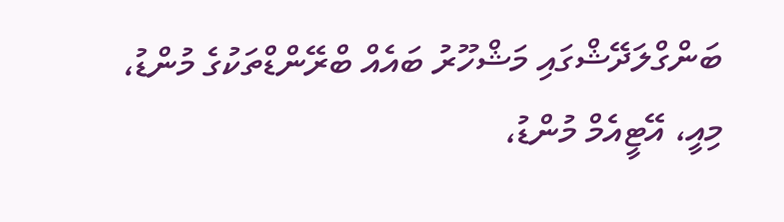ބަންގްލަދޭޝްގައި މަޝްހޫރު ބައެއް ބްރޭންޑްތަކުގެ މުންޑު، މިއީ، އޭޓީއެމް މުންޑު،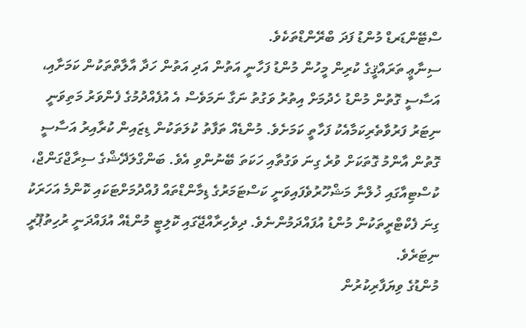ސްޓޭންޑަރޑް މުންޑު ފަދަ ބްރޭންޑްތަކެވެ.
ސިނާޢީ ތަރައްޤީގެ ކުރިން މީހުން މުންޑު ފަހާނީ އަތުން އަދި އަތުން ހަދާ އާލާތްތަކުން ކަމަށާއި، އަސާސީ ގޮތުން މުންޑު ހެދުމަށް އިތުރު ވަގުތު ނަގާ ނަމަވެސް އެ އުފެއްދުމުގެ ފެންވަރު މަތިވަނީ ނިޓަރު ފަރުވާތެރިކަމާއެކު ފަހާތީ ކަމަށެވެ. މުންޑެއް ތަފާތު ކުލަތަކުން ޑިޒައިން ކުރާއިރު އަސާސީ ގޮތުން އާންމު ގޮތަކަށް ވުރެ ގިނަ ވަގުތާއި ހަކަތަ ބޭނުންވި އެވެ. ބަންގްލަދޭޝްގެ ސިރާޖްގަންޖް، ކުސްޓިއާގައި ޚުލްނާ މަޝްހޫރުވެފައިވަނީ ކަސްޓަމަރުގެ ޑިމާންޑްތައް ފުއްދުމަށްޓަކައި ކޮންމެ އަހަރަކު ގިނަ ފެކްޓްރީތަކުން މުންޑު އުފައްދަމުންނެވެ. ދިވެހިރާއްޖޭގައި ކޮލިޓީ މުންޑެއް އުފައްދަނީ ރުހިތުޕޫރީ ނިޓަރެވެ.
މުންޑުގެ ވިޔަފާރިކުރުން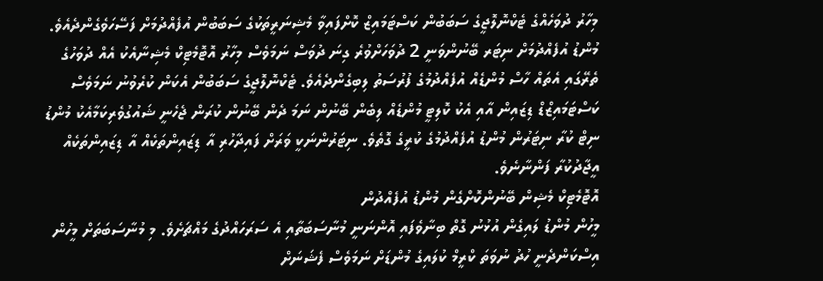މިހާރު ދުވަހެއްގެ ޓެކްނޮލޮޖީގެ ސަބަބުން ކަސްޓަމައިޒް ކޮށްފައިވާ މެޝިނަރީތަކުގެ ސަބަބުން އުފެއްދުމަށް ފަސޭހަވެގެންދެއެވެ. މުންޑު އުފެއްދުމަށް ނިޓަރ ބޭނުންވަނީ 2 ދުވަހަށްވުރެ ގިނަ ދުވަސް ނަމަވެސް މިހާރު އޮޓޮމެޓިކް މެޝިނާއެކު އެއް ދުވަހުގެ ތެރޭގައި އެތައް ހާސް މުންޑެއް އުފެއްދުމުގެ ފުރުސަތު ލިބިގެންދެއެވެ. ޓެކްނޮލޮޖީގެ ސަބަބުން އެކަން ކުރެވުނު ނަމަވެސް ކަސްޓަމައިޒްޑް ޑިޒައިން އާއި އެކު ކޮލިޓީ މުންޑެއް ލިބެން ބޭނުން ނަމަ ދެން ބޭނުން ކުރަން ޖެހެނީ ޝައުގުވެރިކަމާއެކު މުންޑު ނިޓް ކުރާ ނިޓަރުން މުންޑު އުފެއްދުމުގެ ކުރީގެ ގޮތެވެ. ނިޓަރުންނަކީ ވަރަށް ފައިދާހުރި އާ ޑިޒައިންތަކެއް އާ ޑިޒައިންތަކެއް އީޖާދުކުރާ ފަންނާނެވެ.
އޮޓޮމެޓިކް މެޝިން ބޭނުންކޮށްގެން މުންޑު އުފެއްދުން
މީހުން މުންޑު ލައިގެން އުޅުނު ގޮތް ބިނާވެފައި އޮންނަނީ މުނާސަބަތާއި އެ ސަރަހައްދުގެ މައްޗަށެވެ. މި މުނާސަބަތަށް މީހުން އިސްކަންދެނީ ހުދު ނުވަތަ ކްރީމް ކުލައިގެ މުންޑަށް ނަމަވެސް ފެޝަނަށް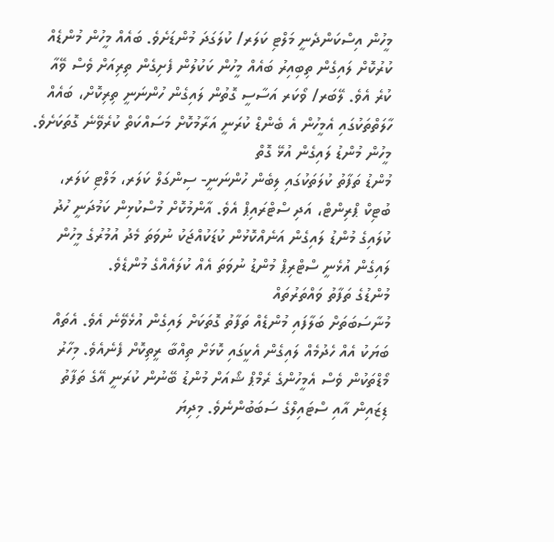މީހުން އިސްކަންދެނީ މަލްޓި ކަލަރ/ ކުލަގަދަ މުންޑަށެވެ. ބައެއް މީހުން މުންޑެއް ކުރުކޮށް ލައިގެން ތިބިއިރު ބައެއް މީހުން ކަކުލުން ފެށިގެން ތިރިއަށް ވެސް ވޭއާ ކުރެ އެވެ. ލޭބަރ/ ވޯކަރ އަސާސީ ގޮތުން ލައިގެން ހުންނަނީ ތިރިކޮށް، ބައެއް ހާލަތްތަކުގައި އެމީހުން އެ ބެންޑް ކުރަނީ އަރާމުކޮށް މަސައްކަތް ކުރެވޭނެ ގޮތަކަށެވެ.
މީހުން މުންޑު ލައިގެން އުޅޭ ގޮތް
މުންޑު ތަފާތު ކުލަތަކުގައި ލިބެން ހުންނަނީ- ސިންގަލް ކަލަރ، މަލްޓި ކަލަރ، ބުޓިކް ޕްރިންޓް، އަދި ސްޓްރައިޕް އެވެ. އާންމުކޮށް މުސްކުޅިން ކަމުދަނީ ހުދު ކުލައިގެ މުންޑު ލައިގެން އަނެއްކޮޅުން ކުޑަކުއްޖަކު ނުވަތަ މެދު އުމުރުގެ މީހުން ލައިގެން އުޅެނީ ސްޓްރިޕް މުންޑު ނުވަތަ އެއް ކުލައެއްގެ މުންޑެވެ.
މުންޑުގެ ތަފާތު ވައްތަރުތައް
މުނާސަބަތަށް ބަލާފައި މުންޑެއް ތަފާތު ގޮތަކަށް ލައިގެން އުޅެވޭނެ އެވެ. އެތައް ބަޔަކު އެއް ހެދުމެއް ލައިގެން އެކީގައި ކޮޅަށް ތިއްބާ ރީތިކޮށް ފެނެއެވެ. މިހާރު މޯޑްތަކުން ވެސް އެމީހުންގެ ރެމްޕް ޝޯއަށް މުންޑު ބޭނުން ކުރަނީ އޭގެ ތަފާތު ޑިޒައިން އާއި ސްޓައިލްގެ ސަބަބުންނެވެ. މިދިޔަ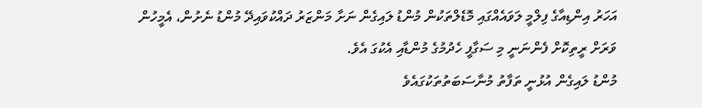އަހަރު އިންޑިއާގެ ފިލްމީ ލަވައެއްގައި މޮޑެލްތަކުން މުންޑު ލައިގެން ނަށާ މަންޒަރު ދައްކުވައިދޭ މުންޑު ނެށުން، އެމީހުން ވަރަށް ރީތިކޮށް ފެންނަނީ މި ސަގާފީ ހެދުމުގެ މުންޑާއި އެކުގަ އެވެ.
މުންޑު ލައިގެން އުޅުނީ ތަފާތު މުނާސަބަތުތަކުގައެވެ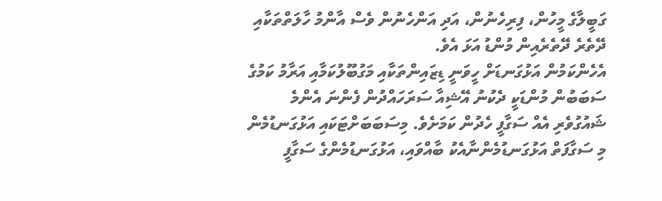ގަބީލާގެ މީހުން، ފިރިހެނުން، އަދި އަންހެނުން ވެސް އާންމު ހާލަތްތަކާއި ދޭތެރެ ދޭތެރެއިން މުންޑު އަޅަ އެވެ.
އެހެންކަމުން އަޅުގަނޑަށް ހީވަނީ ޑިޒައިންތަކާއި މަގުބޫލުކަމާއި އަރާމު ކަމުގެ ސަބަބުން މުންޑަކީ ދެކުނު އޭޝިއާ ސަރަހައްދުން ފެންނަ އެންމެ ޝައުގުވެރި އެއް ސަގާފީ ހެދުން ކަމަށެވެ. މިސަބަބަށްޓަކައި އަޅުގަނޑުމެން މި ސަގާފަތް އަޅުގަނޑުމެންނާއެކު ބާއްވައި، އަޅުގަނޑުމެންގެ ސަގާފީ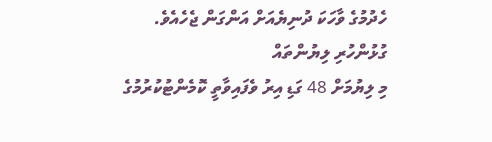ހެދުމުގެ ވާހަކަ ދުނިޔެއަށް އަންގަން ޖެހެއެވެ.
ގުޅުންހުރި ލިޔުންތައް
މި ލިޔުމަށް 48 ގަޑި އިރު ވެފައިވާތީ ކޮމެންޓުކުރުމުގެ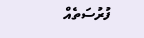ފުރުސަތެއް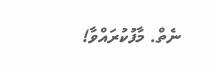ނެތް. މާފުކުރައްވާ!